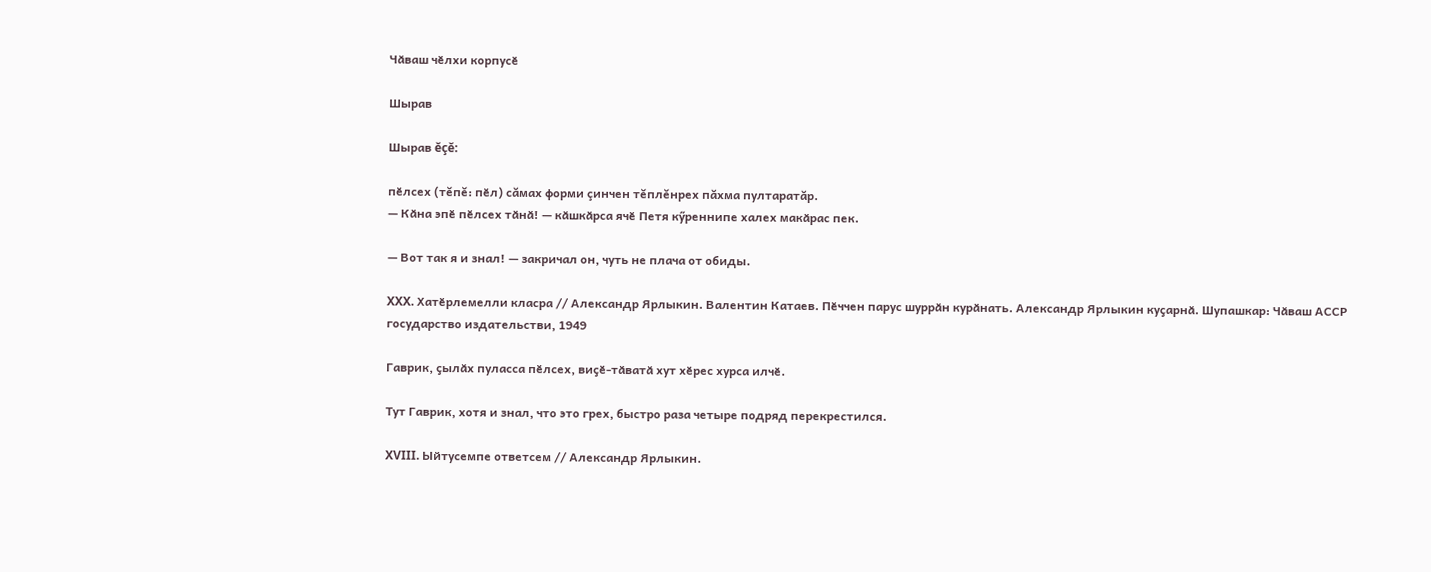Чӑваш чӗлхи корпусӗ

Шырав

Шырав ĕçĕ:

пӗлсех (тĕпĕ: пӗл) сăмах форми çинчен тĕплĕнрех пăхма пултаратăр.
— Кӑна эпӗ пӗлсех тӑнӑ! — кӑшкӑрса ячӗ Петя кӳреннипе халех макӑрас пек.

— Вот так я и знал! — закричал он, чуть не плача от обиды.

XXX. Хатӗрлемелли класра // Александр Ярлыкин. Валентин Катаев. Пӗччен парус шуррӑн курӑнать. Александр Ярлыкин куҫарнӑ. Шупашкар: Чӑваш АССР государство издательстви, 1949

Гаврик, ҫылӑх пуласса пӗлсех, виҫӗ-тӑватӑ хут хӗрес хурса илчӗ.

Тут Гаврик, хотя и знал, что это грех, быстро раза четыре подряд перекрестился.

XVIII. Ыйтусемпе ответсем // Александр Ярлыкин.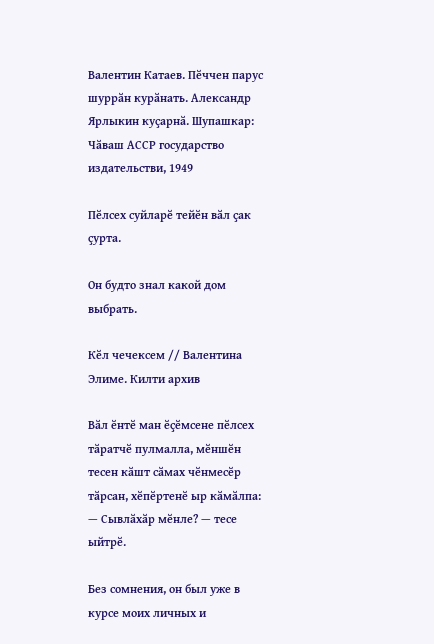Валентин Катаев. Пӗччен парус шуррӑн курӑнать. Александр Ярлыкин куҫарнӑ. Шупашкар: Чӑваш АССР государство издательстви, 1949

Пӗлсех суйларӗ тейӗн вӑл ҫак ҫурта.

Он будто знал какой дом выбрать.

Кӗл чечексем // Валентина Элиме. Килти архив

Вӑл ӗнтӗ ман ӗҫӗмсене пӗлсех тӑратчӗ пулмалла, мӗншӗн тесен кӑшт сӑмах чӗнмесӗр тӑрсан, хӗпӗртенӗ ыр кӑмӑлпа: — Сывлӑхӑр мӗнле? — тесе ыйтрӗ.

Без сомнения, он был уже в курсе моих личных и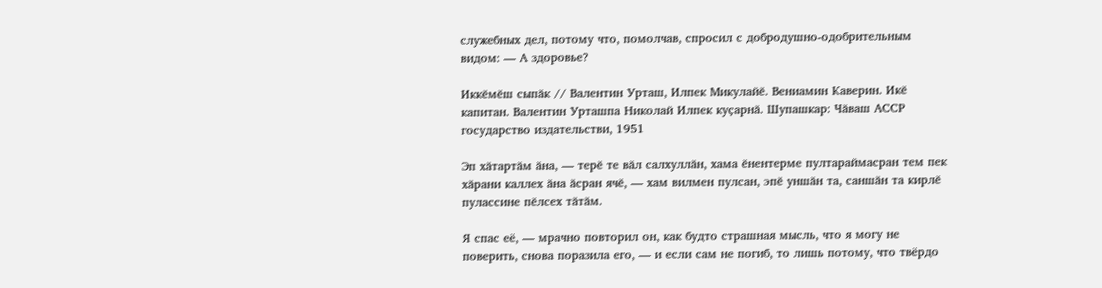служебных дел, потому что, помолчав, спросил с добродушно-одобрительным видом: — А здоровье?

Иккӗмӗш сыпӑк // Валентин Урташ, Илпек Микулайӗ. Вениамин Каверин. Икӗ капитан. Валентин Урташпа Николай Илпек куҫарнӑ. Шупашкар: Чӑваш АССР государство издательстви, 1951

Эп хӑтартӑм ӑна, — терӗ те вӑл салхуллӑн, хама ӗнентерме пултараймасран тем пек хӑрани каллех ӑна ӑсран ячӗ, — хам вилмен пулсан, эпӗ уншӑн та, саншӑн та кирлӗ пулассине пӗлсех тӑтӑм.

Я спас её, — мрачно повторил он, как будто страшная мысль, что я могу не поверить, снова поразила его, — и если сам не погиб, то лишь потому, что твёрдо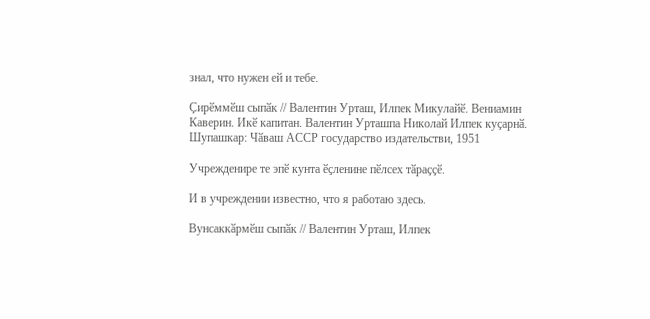знал, что нужен ей и тебе.

Ҫирӗммӗш сыпӑк // Валентин Урташ, Илпек Микулайӗ. Вениамин Каверин. Икӗ капитан. Валентин Урташпа Николай Илпек куҫарнӑ. Шупашкар: Чӑваш АССР государство издательстви, 1951

Учрежденире те эпӗ кунта ӗҫленине пӗлсех тӑраҫҫӗ.

И в учреждении известно, что я работаю здесь.

Вунсаккӑрмӗш сыпӑк // Валентин Урташ, Илпек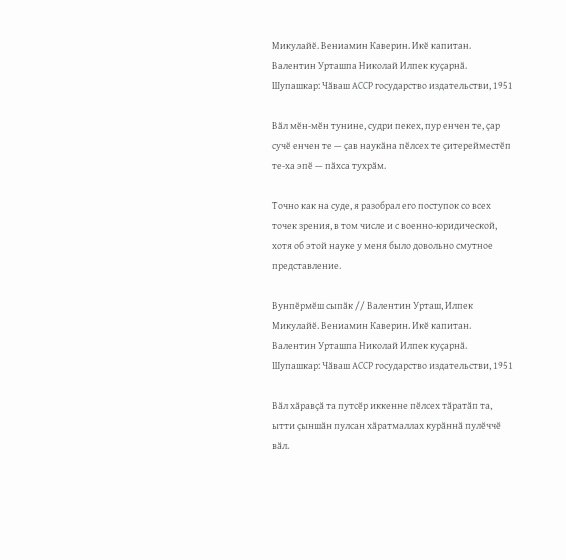Микулайӗ. Вениамин Каверин. Икӗ капитан. Валентин Урташпа Николай Илпек куҫарнӑ. Шупашкар: Чӑваш АССР государство издательстви, 1951

Вӑл мӗн-мӗн тунине, судри пекех, пур енчен те, ҫар сучӗ енчен те — ҫав наукӑна пӗлсех те ҫитерейместӗп те-ха эпӗ — пӑхса тухрӑм.

Точно как на суде, я разобрал его поступок со всех точек зрения, в том числе и с военно-юридической, хотя об этой науке у меня было довольно смутное представление.

Вунпӗрмӗш сыпӑк // Валентин Урташ, Илпек Микулайӗ. Вениамин Каверин. Икӗ капитан. Валентин Урташпа Николай Илпек куҫарнӑ. Шупашкар: Чӑваш АССР государство издательстви, 1951

Вӑл хӑравҫӑ та путсӗр иккенне пӗлсех тӑратӑп та, ытти ҫыншӑн пулсан хӑратмаллах курӑннӑ пулӗччӗ вӑл.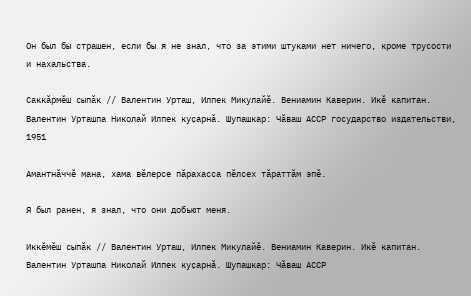Он был бы страшен, если бы я не знал, что за этими штуками нет ничего, кроме трусости и нахальства.

Саккӑрмӗш сыпӑк // Валентин Урташ, Илпек Микулайӗ. Вениамин Каверин. Икӗ капитан. Валентин Урташпа Николай Илпек куҫарнӑ. Шупашкар: Чӑваш АССР государство издательстви, 1951

Амантнӑччӗ мана, хама вӗлерсе пӑрахасса пӗлсех тӑраттӑм эпӗ.

Я был ранен, я знал, что они добьют меня.

Иккӗмӗш сыпӑк // Валентин Урташ, Илпек Микулайӗ. Вениамин Каверин. Икӗ капитан. Валентин Урташпа Николай Илпек куҫарнӑ. Шупашкар: Чӑваш АССР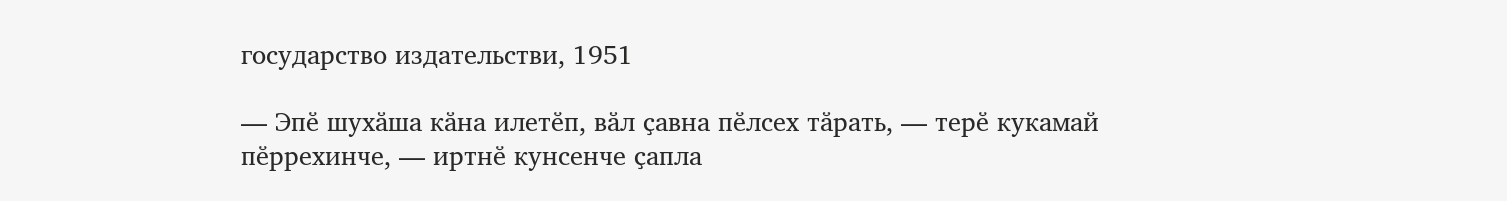государство издательстви, 1951

— Эпӗ шухӑша кӑна илетӗп, вӑл ҫавна пӗлсех тӑрать, — терӗ кукамай пӗррехинче, — иртнӗ кунсенче ҫапла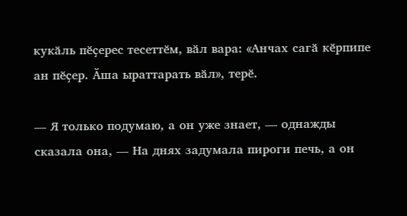кукӑль пӗҫерес тесеттӗм, вӑл вара: «Анчах сагӑ кӗрпипе ан пӗҫер. Ӑша ыраттарать вӑл», терӗ.

— Я только подумаю, а он уже знает, — однажды сказала она, — На днях задумала пироги печь, а он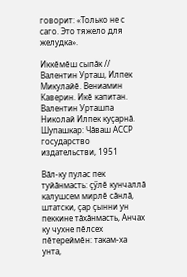говорит: «Только не с саго. Это тяжело для желудка».

Иккӗмӗш сыпӑк // Валентин Урташ, Илпек Микулайӗ. Вениамин Каверин. Икӗ капитан. Валентин Урташпа Николай Илпек куҫарнӑ. Шупашкар: Чӑваш АССР государство издательстви, 1951

Вӑл-ку пулас пек туйӑнмасть: ҫӳлӗ кунчаллӑ калушсем мирлӗ сӑнлӑ, штатски, ҫар ҫынни ун пеккине тӑхӑнмасть, Анчах ку чухне пӗлсех пӗтереймӗн: такам-ха унта,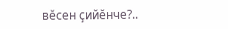вӗсен ҫийӗнче?..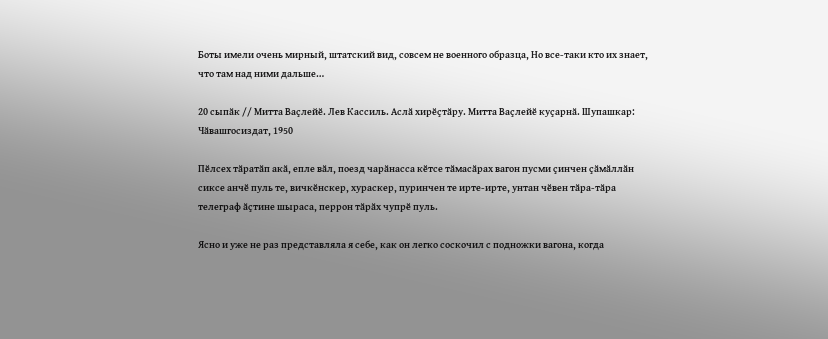Боты имели очень мирный, штатский вид, совсем не военного образца, Но все-таки кто их знает, что там над ними дальше…

20 сыпӑк // Митта Ваҫлейӗ. Лев Кассиль. Аслӑ хирӗҫтӑру. Митта Ваҫлейӗ куҫарнӑ. Шупашкар: Чӑвашгосиздат, 1950

Пӗлсех тӑратӑп акӑ, епле вӑл, поезд чарӑнасса кӗтсе тӑмасӑрах вагон пусми ҫинчен ҫӑмӑллӑн сиксе анчӗ пуль те, вичкӗнскер, хураскер, пуринчен те ирте-ирте, унтан чӗвен тӑра-тӑра телеграф ӑҫтине шыраса, перрон тӑрӑх чупрӗ пуль.

Ясно и уже не раз представляла я себе, как он легко соскочил с подножки вагона, когда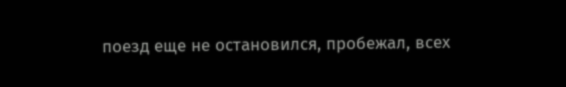поезд еще не остановился, пробежал, всех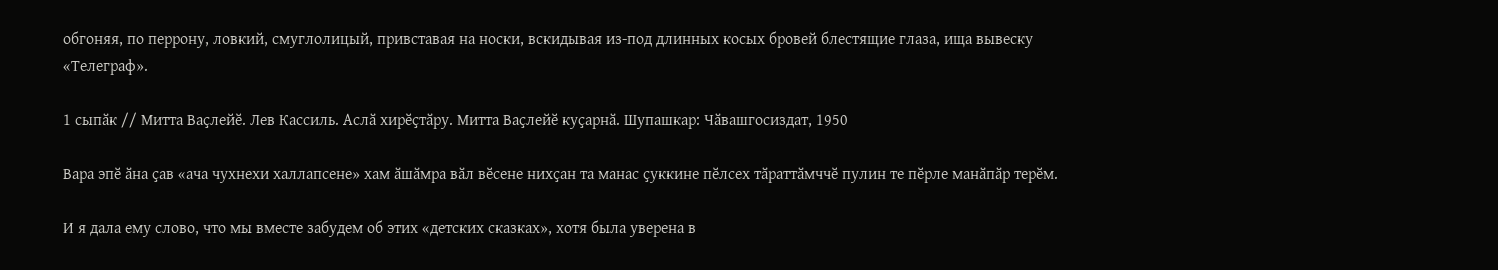обгоняя, по перрону, ловкий, смуглолицый, привставая на носки, вскидывая из-под длинных косых бровей блестящие глаза, ища вывеску «Телеграф».

1 сыпӑк // Митта Ваҫлейӗ. Лев Кассиль. Аслӑ хирӗҫтӑру. Митта Ваҫлейӗ куҫарнӑ. Шупашкар: Чӑвашгосиздат, 1950

Вара эпӗ ӑна ҫав «ача чухнехи халлапсене» хам ӑшӑмра вӑл вӗсене нихҫан та манас ҫуккине пӗлсех тӑраттӑмччӗ пулин те пӗрле манӑпӑр терӗм.

И я дала ему слово, что мы вместе забудем об этих «детских сказках», хотя была уверена в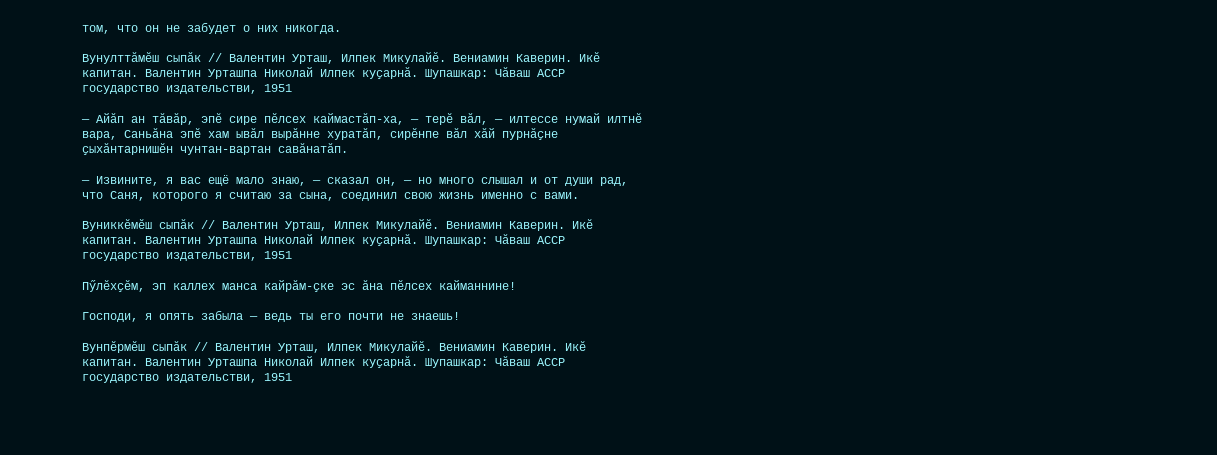том, что он не забудет о них никогда.

Вунулттӑмӗш сыпӑк // Валентин Урташ, Илпек Микулайӗ. Вениамин Каверин. Икӗ капитан. Валентин Урташпа Николай Илпек куҫарнӑ. Шупашкар: Чӑваш АССР государство издательстви, 1951

— Айӑп ан тӑвӑр, эпӗ сире пӗлсех каймастӑп-ха, — терӗ вӑл, — илтессе нумай илтнӗ вара, Саньӑна эпӗ хам ывӑл вырӑнне хуратӑп, сирӗнпе вӑл хӑй пурнӑҫне ҫыхӑнтарнишӗн чунтан-вартан савӑнатӑп.

— Извините, я вас ещё мало знаю, — сказал он, — но много слышал и от души рад, что Саня, которого я считаю за сына, соединил свою жизнь именно с вами.

Вуниккӗмӗш сыпӑк // Валентин Урташ, Илпек Микулайӗ. Вениамин Каверин. Икӗ капитан. Валентин Урташпа Николай Илпек куҫарнӑ. Шупашкар: Чӑваш АССР государство издательстви, 1951

Пӳлӗхҫӗм, эп каллех манса кайрӑм-ҫке эс ӑна пӗлсех кайманнине!

Господи, я опять забыла — ведь ты его почти не знаешь!

Вунпӗрмӗш сыпӑк // Валентин Урташ, Илпек Микулайӗ. Вениамин Каверин. Икӗ капитан. Валентин Урташпа Николай Илпек куҫарнӑ. Шупашкар: Чӑваш АССР государство издательстви, 1951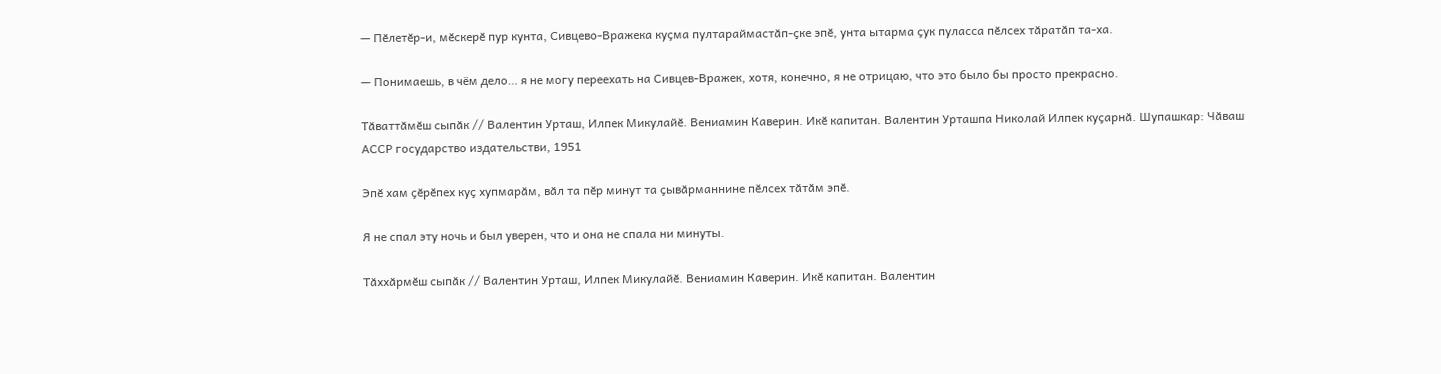— Пӗлетӗр-и, мӗскерӗ пур кунта, Сивцево-Вражека куҫма пултараймастӑп-ҫке эпӗ, унта ытарма ҫук пуласса пӗлсех тӑратӑп та-ха.

— Понимаешь, в чём дело… я не могу переехать на Сивцев-Вражек, хотя, конечно, я не отрицаю, что это было бы просто прекрасно.

Тӑваттӑмӗш сыпӑк // Валентин Урташ, Илпек Микулайӗ. Вениамин Каверин. Икӗ капитан. Валентин Урташпа Николай Илпек куҫарнӑ. Шупашкар: Чӑваш АССР государство издательстви, 1951

Эпӗ хам ҫӗрӗпех куҫ хупмарӑм, вӑл та пӗр минут та ҫывӑрманнине пӗлсех тӑтӑм эпӗ.

Я не спал эту ночь и был уверен, что и она не спала ни минуты.

Тӑххӑрмӗш сыпӑк // Валентин Урташ, Илпек Микулайӗ. Вениамин Каверин. Икӗ капитан. Валентин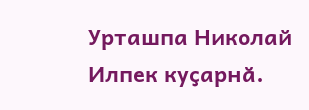Урташпа Николай Илпек куҫарнӑ.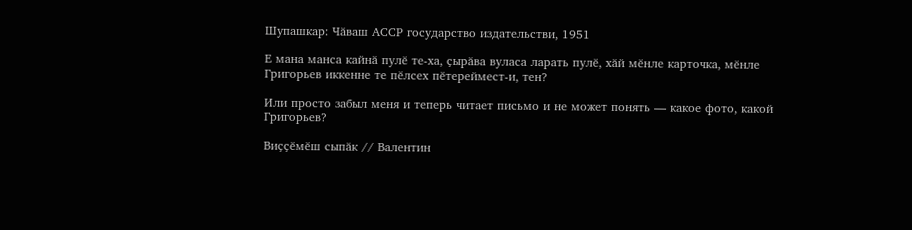Шупашкар: Чӑваш АССР государство издательстви, 1951

Е мана манса кайнӑ пулӗ те-ха, ҫырӑва вуласа ларать пулӗ, хӑй мӗнле карточка, мӗнле Григорьев иккенне те пӗлсех пӗтереймест-и, тен?

Или просто забыл меня и теперь читает письмо и не может понять — какое фото, какой Григорьев?

Виҫҫӗмӗш сыпӑк // Валентин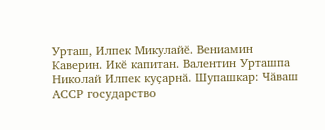Урташ, Илпек Микулайӗ. Вениамин Каверин. Икӗ капитан. Валентин Урташпа Николай Илпек куҫарнӑ. Шупашкар: Чӑваш АССР государство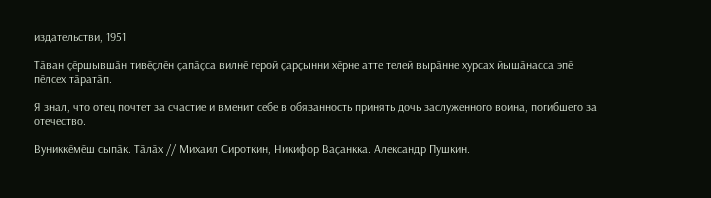издательстви, 1951

Тӑван ҫӗршывшӑн тивӗҫлӗн ҫапӑҫса вилнӗ герой ҫарҫынни хӗрне атте телей вырӑнне хурсах йышӑнасса эпӗ пӗлсех тӑратӑп.

Я знал, что отец почтет за счастие и вменит себе в обязанность принять дочь заслуженного воина, погибшего за отечество.

Вуниккӗмӗш сыпӑк. Тӑлӑх // Михаил Сироткин, Никифор Ваҫанкка. Александр Пушкин.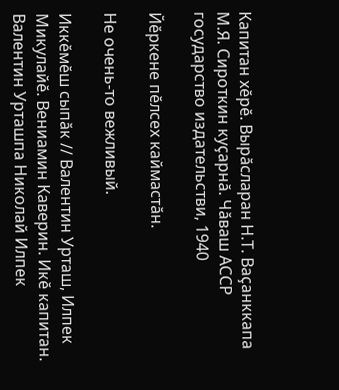Капитан хӗрӗ. Вырӑсларан Н.Т. Ваҫанккапа М.Я. Сироткин куҫарнӑ. Чӑваш АССР государство издательстви, 1940

Йӗркене пӗлсех каймастӑн.

Не очень-то вежливый.

Иккӗмӗш сыпӑк // Валентин Урташ, Илпек Микулайӗ. Вениамин Каверин. Икӗ капитан. Валентин Урташпа Николай Илпек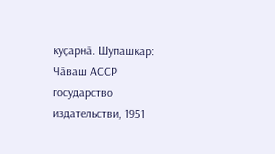куҫарнӑ. Шупашкар: Чӑваш АССР государство издательстви, 1951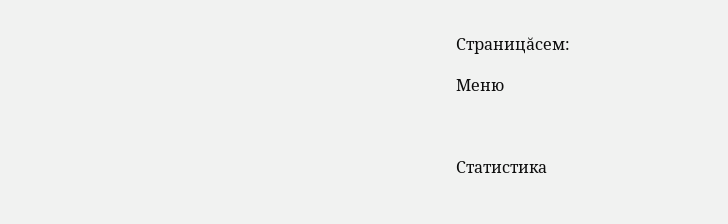Страницăсем:

Меню



Статистика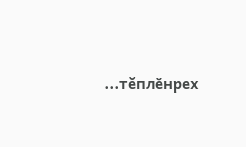...тĕплӗнрех